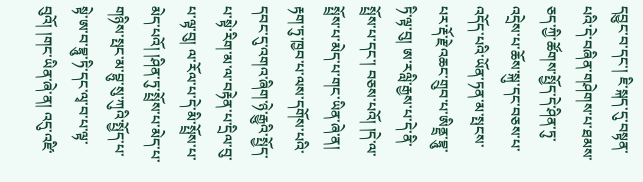དབྱུང་བ་དང་། ཇི་སྐད་དུ་བསྟན་པའི་དེ་བཞིན་གཤེགས་པ་ཐམས་ཅད་ཀྱི་ཚོགས་སྤྱོད་དེ་ཤིན་ཏུ་འདྲེས་པ་ཆོས་སྐུ་དང་བཅས་པ་འདོད་པའི་ཡོན་ཏན་མ་སྤངས་པར་རྡོ་རྗེ་འཆང་གྲུབ་པ་ཨིནྡྲ་བྷཱུ་ཏི་ལྟ་བུ། ཨ་རལླི་རྒྱས་པ་དེ་ནི་སྤྲོས་པ་དང་། བཅས་པའོ། །དེ་ལ་སྤྲོས་པ་མེད་པ་གང་ཡིན་ཞེ་ན། རྟག་ཏུ་ཁྱབ་པ་ལས་དགོས་པའི་དབང་དུ་འགའ་ཞིག་ཉེ་རྒྱུའི་སྤྱོད་པ་སྟེ་རིག་མ་ལ་བརྟེན་པ་དྲིལ་བུ་པ་ལྟ་བུ། ལ་རོལ་པ་དེ་མི་སྤྲོས་པ་མེད་པའོ། །ཤིན་ཏུ་སྤྲོས་པ་མེད་པ་གཉིས་སྤང་མ་བྷུ་སུ་ཀུའི་སྤྱོད་པ་སྟེ་ཨ་བ་བྷཱུ་ཏི་དང་ལྭ་བ་པ་ལྟ་བུའོ། །གང་ཡིན་ཞེ་ན། འདུ་འཛི་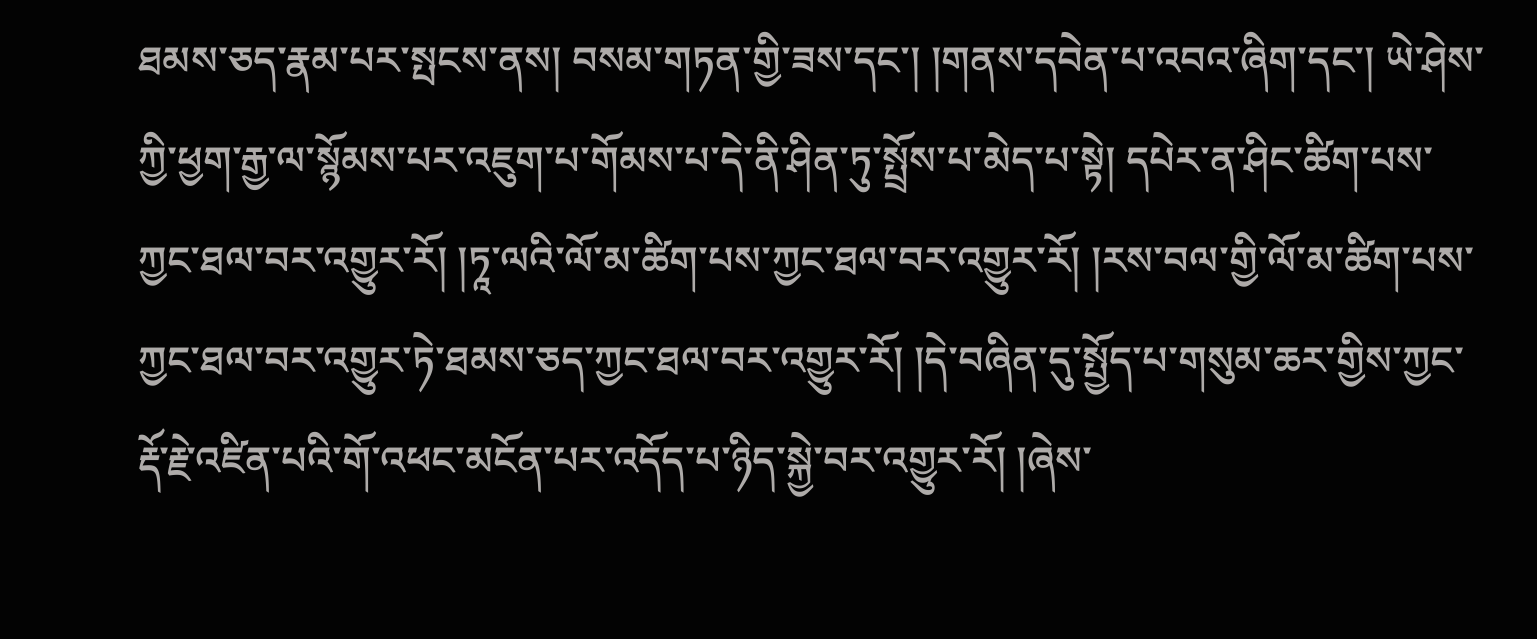ཐམས་ཅད་རྣམ་པར་སྤངས་ནས། བསམ་གཏན་གྱི་ཟས་དང་། །གནས་དབེན་པ་འབའ་ཞིག་དང་། ཡེ་ཤེས་ཀྱི་ཕྱག་རྒྱ་ལ་སྙོམས་པར་འཇུག་པ་གོམས་པ་དེ་ནི་ཤིན་ཏུ་སྤྲོས་པ་མེད་པ་སྟེ། དཔེར་ན་ཤིང་ཚིག་པས་ཀྱང་ཐལ་བར་འགྱུར་རོ། །ཏཱ་ལའི་ལོ་མ་ཚིག་པས་ཀྱང་ཐལ་བར་འགྱུར་རོ། །རས་བལ་གྱི་ལོ་མ་ཚིག་པས་ཀྱང་ཐལ་བར་འགྱུར་ཏེ་ཐམས་ཅད་ཀྱང་ཐལ་བར་འགྱུར་རོ། །དེ་བཞིན་དུ་སྤྱོད་པ་གསུམ་ཆར་གྱིས་ཀྱང་རྡོ་རྗེ་འཛིན་པའི་གོ་འཕང་མངོན་པར་འདོད་པ་ཉིད་སྐྱེ་བར་འགྱུར་རོ། །ཞེས་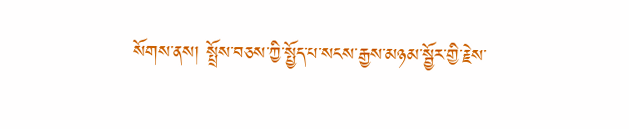སོགས་ནས། སྤྲོས་བཅས་ཀྱི་སྤྱོད་པ་སངས་རྒྱས་མཉམ་སྦྱོར་གྱི་རྗེས་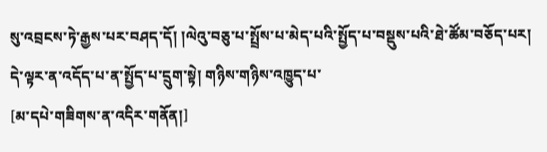སུ་འབྲངས་ཏེ་རྒྱས་པར་བཤད་དོ། །ལེའུ་བཅུ་པ་སྤྲོས་པ་མེད་པའི་སྤྱོད་པ་བསྡུས་པའི་ཐེ་ཚོམ་བཅོད་པར། དེ་ལྟར་ན་འདོད་པ་ན་སྤྱོད་པ་དྲུག་སྟེ། གཉིས་གཉིས་འཁྱུད་པ་
[མ་དཔེ་གཟིགས་ན་འདིར་གནོན།]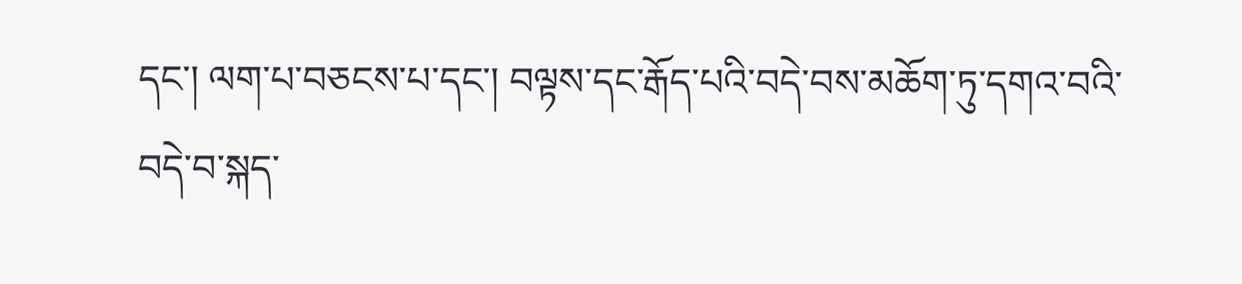དང་། ལག་པ་བཅངས་པ་དང་། བལྟས་དང་རྒོད་པའི་བདེ་བས་མཆོག་ཏུ་དགའ་བའི་བདེ་བ་སྐད་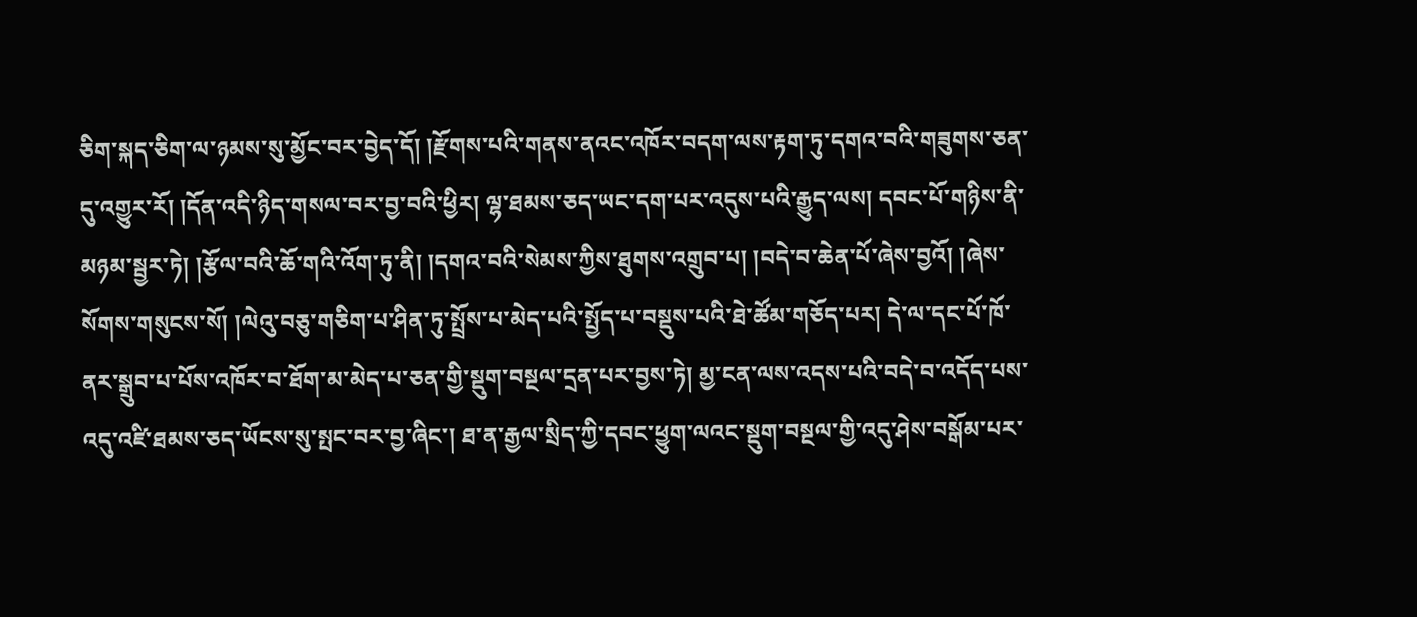ཅིག་སྐད་ཅིག་ལ་ཉམས་སུ་མྱོང་བར་བྱེད་དོ། །རྫོགས་པའི་གནས་ནའང་འཁོར་བདག་ལས་རྟག་ཏུ་དགའ་བའི་གཟུགས་ཅན་དུ་འགྱུར་རོ། །དོན་འདི་ཉིད་གསལ་བར་བྱ་བའི་ཕྱིར། ལྷ་ཐམས་ཅད་ཡང་དག་པར་འདུས་པའི་རྒྱུད་ལས། དབང་པོ་གཉིས་ནི་མཉམ་སྦྱར་ཏེ། །རྩོལ་བའི་ཆོ་གའི་འོག་ཏུ་ནི། །དགའ་བའི་སེམས་ཀྱིས་ཐུགས་འགྲུབ་པ། །བདེ་བ་ཆེན་པོ་ཞེས་བྱའོ། །ཞེས་སོགས་གསུངས་སོ། །ལེའུ་བཅུ་གཅིག་པ་ཤིན་ཏུ་སྤྲོས་པ་མེད་པའི་སྤྱོད་པ་བསྡུས་པའི་ཐེ་ཚོམ་གཅོད་པར། དེ་ལ་དང་པོ་ཁོ་ནར་སྒྲུབ་པ་པོས་འཁོར་བ་ཐོག་མ་མེད་པ་ཅན་གྱི་སྡུག་བསྔལ་དྲན་པར་བྱས་ཏེ། མྱ་ངན་ལས་འདས་པའི་བདེ་བ་འདོད་པས་འདུ་འཛི་ཐམས་ཅད་ཡོངས་སུ་སྤང་བར་བྱ་ཞིང་། ཐ་ན་རྒྱལ་སྲིད་ཀྱི་དབང་ཕྱུག་ལའང་སྡུག་བསྔལ་གྱི་འདུ་ཤེས་བསྒོམ་པར་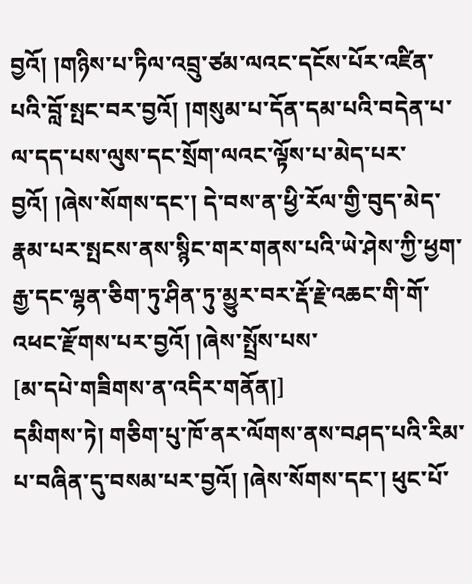བྱའོ། །གཉིས་པ་ཏིལ་འབྲུ་ཙམ་ལའང་དངོས་པོར་འཛིན་པའི་བློ་སྤང་བར་བྱའོ། །གསུམ་པ་དོན་དམ་པའི་བདེན་པ་ལ་དད་པས་ལུས་དང་སྲོག་ལའང་ལྟོས་པ་མེད་པར་བྱའོ། །ཞེས་སོགས་དང་། དེ་བས་ན་ཕྱི་རོལ་གྱི་བུད་མེད་རྣམ་པར་སྤངས་ནས་སྙིང་གར་གནས་པའི་ཡེ་ཤེས་ཀྱི་ཕྱག་རྒྱ་དང་ལྷན་ཅིག་ཏུ་ཤིན་ཏུ་མྱུར་བར་རྡོ་རྗེ་འཆང་གི་གོ་འཕང་རྫོགས་པར་བྱའོ། །ཞེས་སྤྲོས་པས་
[མ་དཔེ་གཟིགས་ན་འདིར་གནོན།]
དམིགས་ཏེ། གཅིག་པུ་ཁོ་ནར་ལོགས་ནས་བཤད་པའི་རིམ་པ་བཞིན་དུ་བསམ་པར་བྱའོ། །ཞེས་སོགས་དང་། ཕུང་པོ་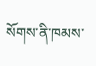སོགས་ནི་ཁམས་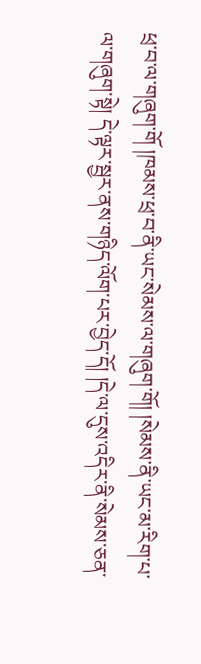ཕྲ་བ་ལ་གཞུག་གོ །ཁམས་ཕྲ་བ་ནི་ཡང་སེམས་ལ་གཞུག་གོ། །སེམས་ནི་ཡང་མ་རིག་པ་ལ་གཞུག་སྟེ། དེ་ལྟར་སྦྱར་ནས་གཉིད་ལོག་པར་བྱེད་དོ། །དེ་ལ་དུས་འདིར་ནི་སེམས་ཅན་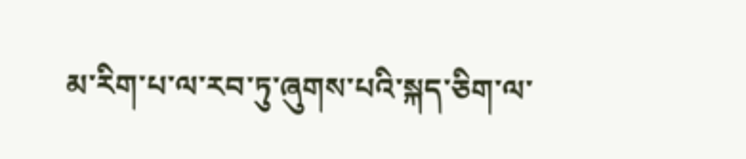མ་རིག་པ་ལ་རབ་ཏུ་ཞུགས་པའི་སྐད་ཅིག་ལ་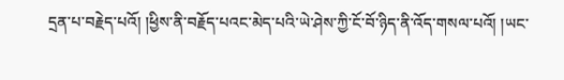དྲན་པ་བརྗེད་པའོ། །ཕྱིས་ནི་བརྗོད་པའང་མེད་པའི་ཡེ་ཤེས་ཀྱི་ངོ་བོ་ཉིད་ནི་འོད་གསལ་པའོ། །ཡང་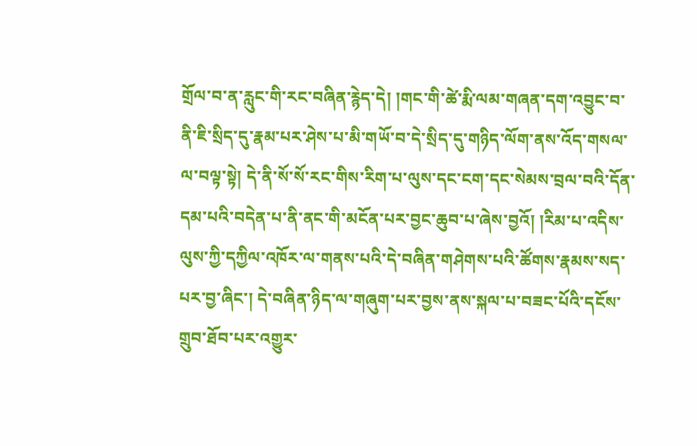གྲོལ་བ་ན་རླུང་གི་རང་བཞིན་རྙེད་དེ། །གང་གི་ཚེ་རྨི་ལམ་གཞན་དག་འབྱུང་བ་ནི་ཇི་སྲིད་དུ་རྣམ་པར་ཤེས་པ་མི་གཡོ་བ་དེ་སྲིད་དུ་གཉིད་ལོག་ནས་འོད་གསལ་ལ་བལྟ་སྟེ། དེ་ནི་སོ་སོ་རང་གིས་རིག་པ་ལུས་དང་ངག་དང་སེམས་བྲལ་བའི་དོན་དམ་པའི་བདེན་པ་ནི་ནང་གི་མངོན་པར་བྱང་ཆུབ་པ་ཞེས་བྱའོ། །རིམ་པ་འདིས་ལུས་ཀྱི་དཀྱིལ་འཁོར་ལ་གནས་པའི་དེ་བཞིན་གཤེགས་པའི་ཚོགས་རྣམས་སད་པར་བྱ་ཞིང་། དེ་བཞིན་ཉིད་ལ་གཞུག་པར་བྱས་ནས་སྐལ་པ་བཟང་པོའི་དངོས་གྲུབ་ཐོབ་པར་འགྱུར་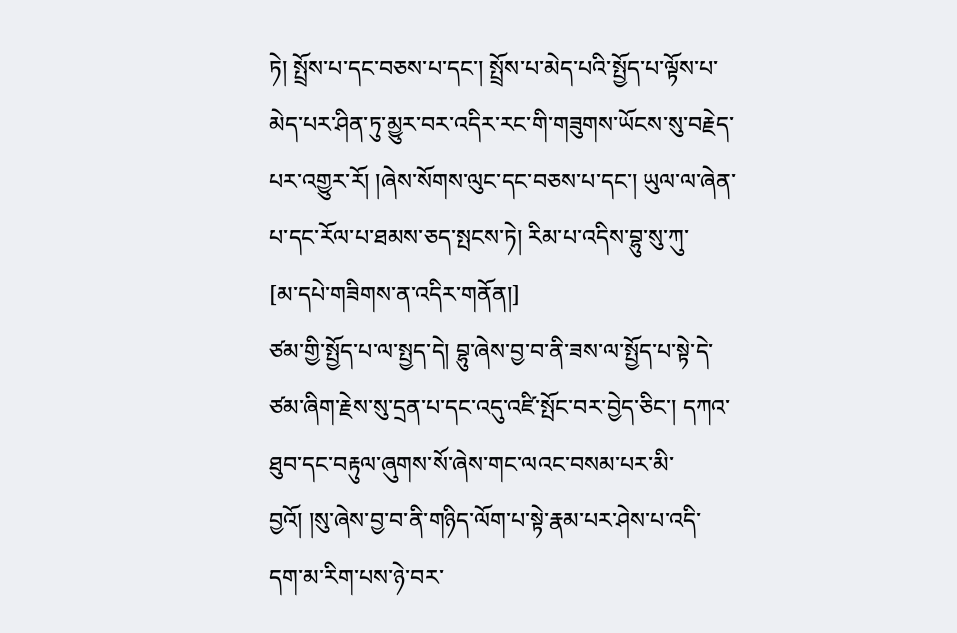ཏེ། སྤྲོས་པ་དང་བཅས་པ་དང་། སྤྲོས་པ་མེད་པའི་སྤྱོད་པ་ལྟོས་པ་མེད་པར་ཤིན་ཏུ་མྱུར་བར་འདིར་རང་གི་གཟུགས་ཡོངས་སུ་བརྗེད་པར་འགྱུར་རོ། །ཞེས་སོགས་ལུང་དང་བཅས་པ་དང་། ཡུལ་ལ་ཞེན་པ་དང་རོལ་པ་ཐམས་ཅད་སྤངས་ཏེ། རིམ་པ་འདིས་བྷུ་སུ་ཀུ་
[མ་དཔེ་གཟིགས་ན་འདིར་གནོན།]
ཙམ་གྱི་སྤྱོད་པ་ལ་སྤྱད་དེ། བྷུ་ཞེས་བྱ་བ་ནི་ཟས་ལ་སྤྱོད་པ་སྟེ་དེ་ཙམ་ཞིག་རྗེས་སུ་དྲན་པ་དང་འདུ་འཛི་སྤོང་བར་བྱེད་ཅིང་། དཀའ་ཐུབ་དང་བརྟུལ་ཞུགས་སོ་ཞེས་གང་ལའང་བསམ་པར་མི་བྱའོ། །སུ་ཞེས་བྱ་བ་ནི་གཉིད་ལོག་པ་སྟེ་རྣམ་པར་ཤེས་པ་འདི་དག་མ་རིག་པས་ཉེ་བར་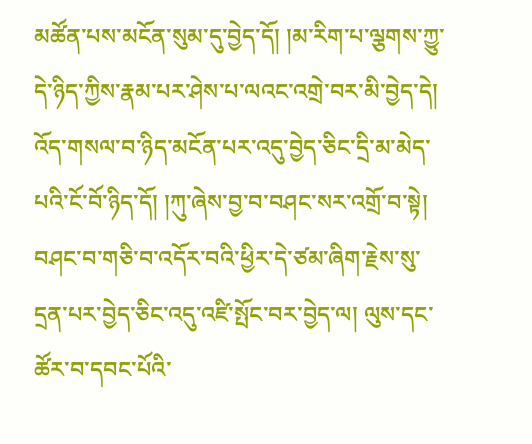མཚོན་པས་མངོན་སུམ་དུ་བྱེད་དོ། །མ་རིག་པ་ལྕགས་ཀྱུ་དེ་ཉིད་ཀྱིས་རྣམ་པར་ཤེས་པ་ལའང་འགྲེ་བར་མི་བྱེད་དེ། འོད་གསལ་བ་ཉིད་མངོན་པར་འདུ་བྱེད་ཅིང་དྲི་མ་མེད་པའི་ངོ་བོ་ཉིད་དོ། །ཀུ་ཞེས་བྱ་བ་བཤང་སར་འགྲོ་བ་སྟེ། བཤང་བ་གཅི་བ་འདོར་བའི་ཕྱིར་དེ་ཙམ་ཞིག་རྗེས་སུ་དྲན་པར་བྱེད་ཅིང་འདུ་འཛི་སྤོང་བར་བྱེད་ལ། ལུས་དང་ཚོར་བ་དབང་པོའི་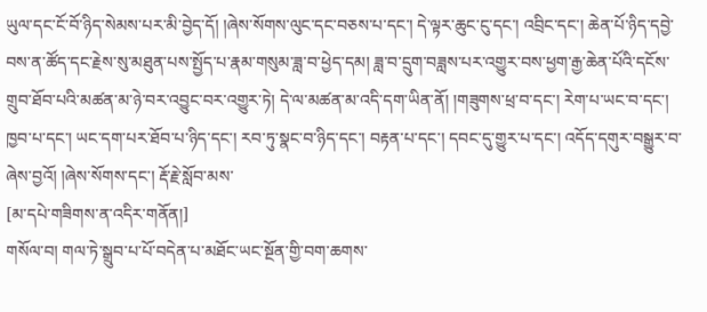ཡུལ་དང་ངོ་བོ་ཉིད་སེམས་པར་མི་བྱེད་དོ། །ཞེས་སོགས་ལུང་དང་བཅས་པ་དང་། དེ་ལྟར་ཆུང་ངུ་དང་། འབྲིང་དང་། ཆེན་པོ་ཉིད་དབྱེ་བས་ན་ཚོད་དང་རྗེས་སུ་མཐུན་པས་སྤྱོད་པ་རྣམ་གསུམ་ཟླ་བ་ཕྱེད་དམ། ཟླ་བ་དྲུག་བཟླས་པར་འགྱུར་བས་ཕྱག་རྒྱ་ཆེན་པོའི་དངོས་གྲུབ་ཐོབ་པའི་མཚན་མ་ཉེ་བར་འབྱུང་བར་འགྱུར་ཏེ། དེ་ལ་མཚན་མ་འདི་དག་ཡིན་ནོ། །གཟུགས་ཕྲ་བ་དང་། རེག་པ་ཡང་བ་དང་། ཁྱབ་པ་དང་། ཡང་དག་པར་ཐོབ་པ་ཉིད་དང་། རབ་ཏུ་སྣང་བ་ཉིད་དང་། བརྟན་པ་དང་། དབང་དུ་གྱུར་པ་དང་། འདོད་དགུར་བསྒྱུར་བ་ཞེས་བྱའོ། །ཞེས་སོགས་དང་། རྡོ་རྗེ་སློབ་མས་
[མ་དཔེ་གཟིགས་ན་འདིར་གནོན།]
གསོལ་བ། གལ་ཏེ་སྒྲུབ་པ་པོ་བདེན་པ་མཐོང་ཡང་སྔོན་གྱི་བག་ཆགས་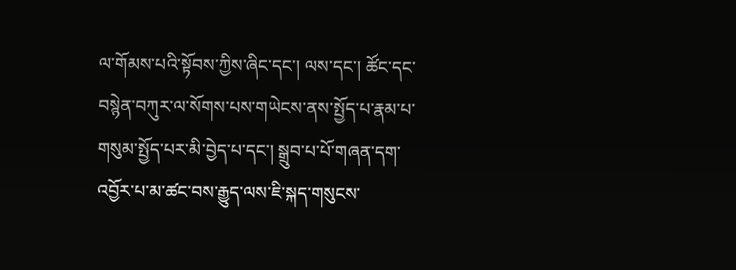ལ་གོམས་པའི་སྟོབས་ཀྱིས་ཞིང་དང་། ལས་དང་། ཚོང་དང་བསྙེན་བཀུར་ལ་སོགས་པས་གཡེངས་ནས་སྤྱོད་པ་རྣམ་པ་གསུམ་སྤྱོད་པར་མི་བྱེད་པ་དང་། སྒྲུབ་པ་པོ་གཞན་དག་འབྱོར་པ་མ་ཚང་བས་རྒྱུད་ལས་ཇི་སྐད་གསུངས་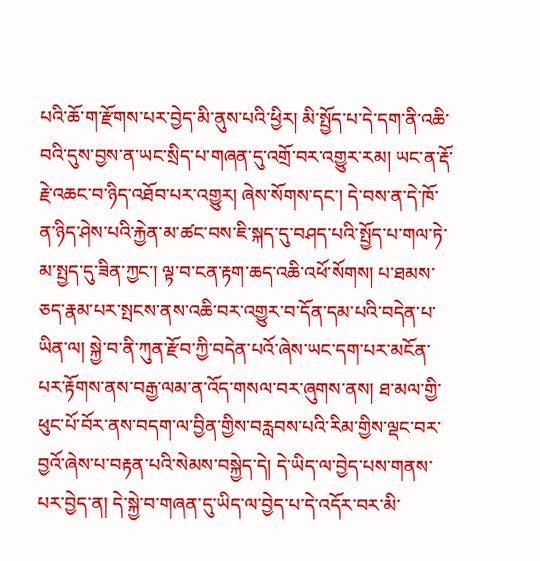པའི་ཆོ་ག་རྫོགས་པར་བྱེད་མི་ནུས་པའི་ཕྱིར། མི་སྤྱོད་པ་དེ་དག་ནི་འཆི་བའི་དུས་བྱས་ན་ཡང་སྲིད་པ་གཞན་དུ་འགྲོ་བར་འགྱུར་རམ། ཡང་ན་རྡོ་རྗེ་འཆང་བ་ཉིད་འཐོབ་པར་འགྱུར། ཞེས་སོགས་དང་། དེ་བས་ན་དེ་ཁོ་ན་ཉིད་ཤེས་པའི་རྐྱེན་མ་ཚང་བས་ཇི་སྐད་དུ་བཤད་པའི་སྤྱོད་པ་གལ་ཏེ་མ་སྤྱད་དུ་ཟིན་ཀྱང་། ལྟ་བ་ངན་རྟག་ཆད་འཆི་འཕོ་སོགས། པ་ཐམས་ཅད་རྣམ་པར་སྤངས་ནས་འཆི་བར་འགྱུར་བ་དོན་དམ་པའི་བདེན་པ་ཡིན་ལ། སྐྱེ་བ་ནི་ཀུན་རྫོབ་ཀྱི་བདེན་པའོ་ཞེས་ཡང་དག་པར་མངོན་པར་རྟོགས་ནས་བརྒྱ་ལམ་ན་འོད་གསལ་བར་ཞུགས་ནས། ཐ་མལ་གྱི་ཕུང་པོ་བོར་ནས་བདག་ལ་བྱིན་གྱིས་བརླབས་པའི་རིམ་གྱིས་ལྡང་བར་བྱའོ་ཞེས་པ་བརྟན་པའི་སེམས་བསྐྱེད་དེ། དེ་ཡིད་ལ་བྱེད་པས་གནས་པར་བྱེད་ན། དེ་སྐྱེ་བ་གཞན་དུ་ཡིད་ལ་བྱེད་པ་དེ་འདོར་བར་མི་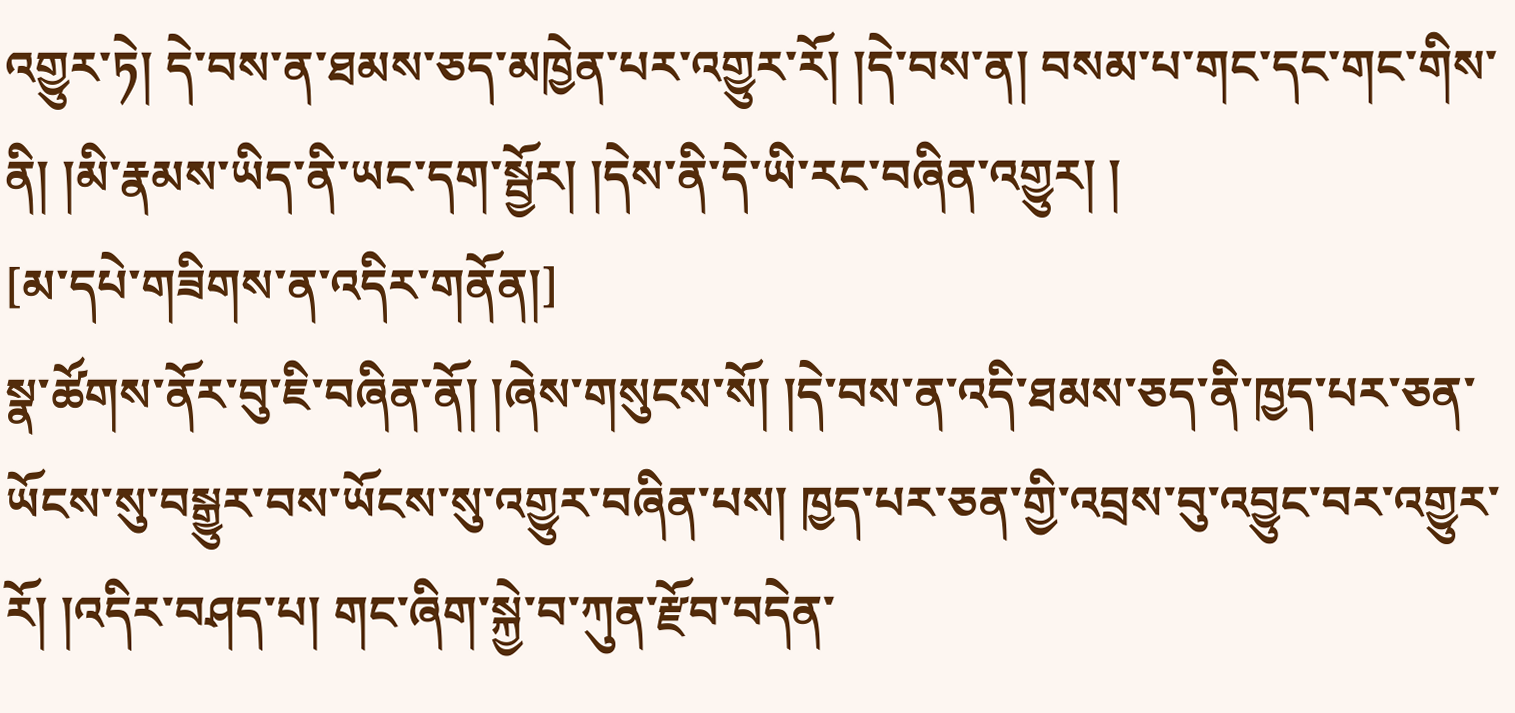འགྱུར་ཏེ། དེ་བས་ན་ཐམས་ཅད་མཁྱེན་པར་འགྱུར་རོ། །དེ་བས་ན། བསམ་པ་གང་དང་གང་གིས་ནི། །མི་རྣམས་ཡིད་ནི་ཡང་དག་སྦྱོར། །དེས་ནི་དེ་ཡི་རང་བཞིན་འགྱུར། །
[མ་དཔེ་གཟིགས་ན་འདིར་གནོན།]
སྣ་ཚོགས་ནོར་བུ་ཇི་བཞིན་ནོ། །ཞེས་གསུངས་སོ། །དེ་བས་ན་འདི་ཐམས་ཅད་ནི་ཁྱད་པར་ཅན་ཡོངས་སུ་བསྒྱུར་བས་ཡོངས་སུ་འགྱུར་བཞིན་པས། ཁྱད་པར་ཅན་གྱི་འབྲས་བུ་འབྱུང་བར་འགྱུར་རོ། །འདིར་བཤད་པ། གང་ཞིག་སྐྱེ་བ་ཀུན་རྫོབ་བདེན་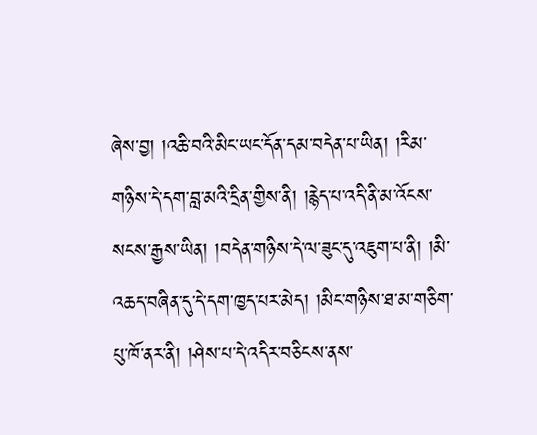ཞེས་བྱ། །འཆི་བའི་མིང་ཡང་དོན་དམ་བདེན་པ་ཡིན། །རིམ་གཉིས་དེ་དག་བླ་མའི་དྲིན་གྱིས་ནི། །རྙེད་པ་འདི་ནི་མ་འོངས་སངས་རྒྱས་ཡིན། །བདེན་གཉིས་དེ་ལ་ཟུང་དུ་འཇུག་པ་ནི། །མི་འཆད་བཞིན་དུ་དེ་དག་ཁྱད་པར་མེད། །མིང་གཉིས་ཐ་མ་གཅིག་པུ་ཁོ་ནར་ནི། །ཤེས་པ་དེ་འདིར་བཅིངས་ནས་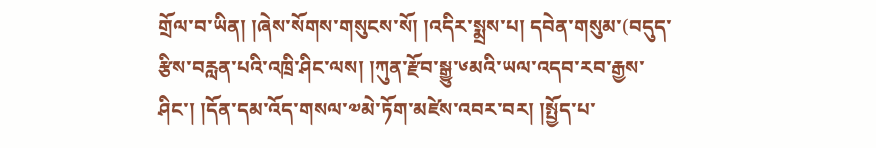གྲོལ་བ་ཡིན། །ཞེས་སོགས་གསུངས་སོ། །འདིར་སྨྲས་པ། དབེན་གསུམ་(བདུད་རྩིས་བརླན་པའི་འཁྲི་ཤིང་ལས། །ཀུན་རྫོབ་སྒྱུ་༦མའི་ཡལ་འདབ་རབ་རྒྱས་ཤིང་། །དོན་དམ་འོད་གསལ་༧མེ་ཏོག་མཛེས་འབར་བར། །སྤྱོད་པ་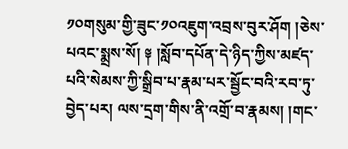༡༠གསུམ་གྱི་ཟུང་༡༠འཇུག་འབྲས་བུར་ཤོག །ཅེས་པའང་སྨྲས་སོ། ༈ །སློབ་དཔོན་དེ་ཉིད་ཀྱིས་མཛད་པའི་སེམས་ཀྱི་སྒྲིབ་པ་རྣམ་པར་སྦྱོང་བའི་རབ་ཏུ་བྱེད་པར། ལས་དྲག་གིས་ནི་འགྲོ་བ་རྣམས། །གང་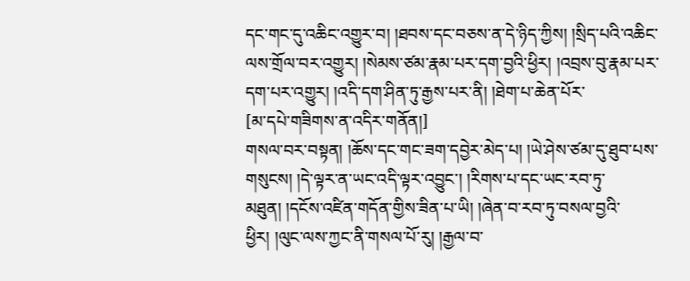དང་གང་དུ་འཆིང་འགྱུར་བ། །ཐབས་དང་བཅས་ན་དེ་ཉིད་ཀྱིས། །སྲིད་པའི་འཆིང་ལས་གྲོལ་བར་འགྱུར། །སེམས་ཙམ་རྣམ་པར་དག་བྱའི་ཕྱིར། །འབྲས་བུ་རྣམ་པར་དག་པར་འགྱུར། །འདི་དག་ཤིན་ཏུ་རྒྱས་པར་ནི། །ཐེག་པ་ཆེན་པོར་
[མ་དཔེ་གཟིགས་ན་འདིར་གནོན།]
གསལ་བར་བསྟན། །ཆོས་དང་གང་ཟག་དབྱེར་མེད་པ། །ཡེ་ཤེས་ཙམ་དུ་ཐུབ་པས་གསུངས། །དེ་ལྟར་ན་ཡང་འདི་ལྟར་འབྱུང་། །རིགས་པ་དང་ཡང་རབ་ཏུ་མཐུན། །དངོས་འཛིན་གདོན་གྱིས་ཟིན་པ་ཡི། །ཞེན་བ་རབ་ཏུ་བསལ་བྱའི་ཕྱིར། །ལུང་ལས་ཀྱང་ནི་གསལ་པོ་རུ། །རྒྱལ་བ་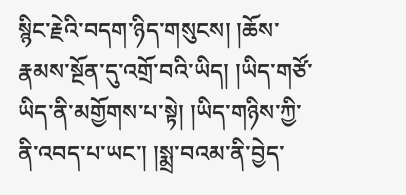སྙིང་རྗེའི་བདག་ཉིད་གསུངས། །ཆོས་རྣམས་སྔོན་དུ་འགྲོ་བའི་ཡིད། །ཡིད་གཙོ་ཡིད་ནི་མགྱོགས་པ་སྟེ། །ཡིད་གཉིས་ཀྱི་ནི་འབད་པ་ཡང་། །སྨྲ་བའམ་ནི་བྱེད་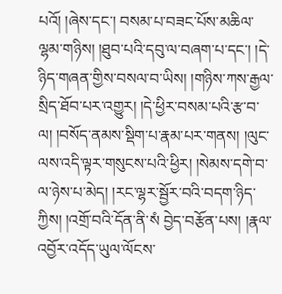པའོ། །ཞེས་དང་། བསམ་པ་བཟང་པོས་མཆིལ་ལྷམ་གཉིས། །ཐུབ་པའི་དབུ་ལ་བཞག་པ་དང་། །དེ་ཉིད་གཞན་གྱིས་བསལ་བ་ཡིས། །གཉིས་ཀས་རྒྱལ་སྲིད་ཐོབ་པར་འགྱུར། །དེ་ཕྱིར་བསམ་པའི་རྩ་བ་ལ། །བསོད་ནམས་སྡིག་པ་རྣམ་པར་གནས། །ལུང་ལས་འདི་ལྟར་གསུངས་པའི་ཕྱིར། །སེམས་དགེ་བ་ལ་ཉེས་པ་མེད། །རང་ལྷར་སྦྱོར་བའི་བདག་ཉིད་ཀྱིས། །འགྲོ་བའི་དོན་ནི་སཾ བྱེད་བརྩོན་པས། །རྣལ་འབྱོར་འདོད་ཡུལ་ལོངས་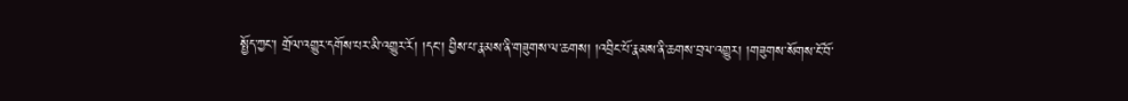སྤྱོད་ཀྱང་། གྲོལ་འགྱུར་དགོས་པར་མི་འགྱུར་རོ། །དང་། བྱིས་པ་རྣམས་ནི་གཟུགས་ལ་ཆགས། །འབྲིང་པོ་རྣམས་ནི་ཆགས་བྲལ་འགྱུར། །གཟུགས་སོགས་ངོ་བོ་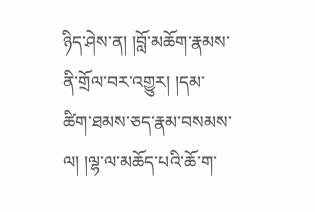ཉིད་ཤེས་ན། །བློ་མཆོག་རྣམས་ནི་གྲོལ་བར་འགྱུར། །དམ་ཚིག་ཐམས་ཅད་རྣམ་བསམས་ལ། །ལྷ་ལ་མཆོད་པའི་ཆོ་ག་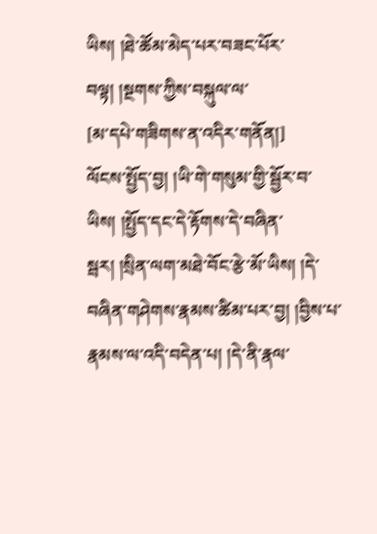ཡིས། །ཐེ་ཚོམ་མེད་པར་བཟང་པོར་བལྟ། །སྔགས་ཀྱིས་བསྐུལ་ལ་
[མ་དཔེ་གཟིགས་ན་འདིར་གནོན།]
ལོངས་སྤྱོད་བྱ། །ཡི་གེ་གསུམ་གྱི་སྦྱོར་བ་ཡིས། །སྤྱོད་དང་དེ་རྟོགས་དེ་བཞིན་སྦར། །སྲིན་ལག་མཐེ་བོང་རྩེ་མོ་ཡིས། །དེ་བཞིན་གཤེགས་རྣམས་ཚིམ་པར་བྱ། །བྱིས་པ་རྣམས་ལ་འདི་བདེན་པ། །དེ་ནི་རྣལ་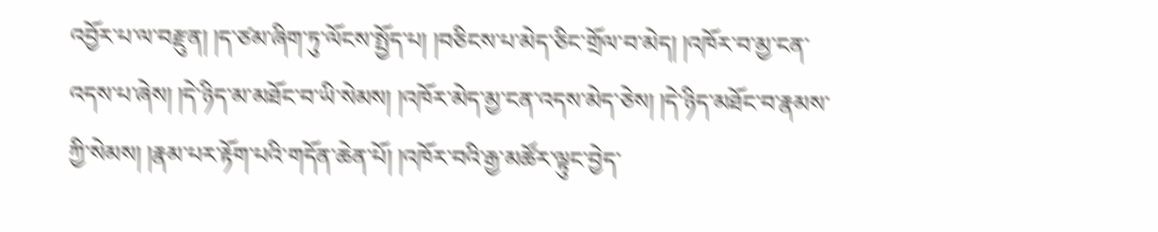འབྱོར་པ་ལ་བརྫུན། །ད་ཙམ་ཞིག་ཏུ་ལོངས་སྤྱོད་པ། །བཅིངས་པ་མེད་ཅིང་གྲོལ་བ་མེད། །འཁོར་བ་མྱ་ངན་འདས་པ་ཞེས། །དེ་ཉིད་མ་མཐོང་བ་ཡི་སེམས། །འཁོར་མེད་མྱ་ངན་འདས་མེད་ཅེས། །དེ་ཉིད་མཐོང་བ་རྣམས་ཀྱི་སེམས། །རྣམ་པར་རྟོག་པའི་གདོན་ཆེན་པོ། །འཁོར་བའི་རྒྱ་མཚོར་ལྟུང་བྱེད་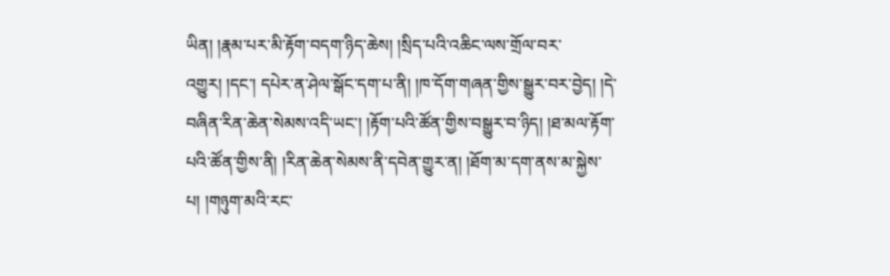ཡིན། །རྣམ་པར་མི་རྟོག་བདག་ཉིད་ཆེས། །སྲིད་པའི་འཆིང་ལས་གྲོལ་བར་འགྱུར། །དང་། དཔེར་ན་ཤེལ་སྒོང་དག་པ་ནི། །ཁ་དོག་གཞན་གྱིས་སྒྱུར་བར་བྱེད། །དེ་བཞིན་རིན་ཆེན་སེམས་འདི་ཡང་། །རྟོག་པའི་ཚོན་གྱིས་བསྒྱུར་བ་ཉིད། །ཐ་མལ་རྟོག་པའི་ཚོན་གྱིས་ནི། །རིན་ཆེན་སེམས་ནི་དབེན་གྱུར་ན། །ཐོག་མ་དག་ནས་མ་སྐྱེས་པ། །གཉུག་མའི་རང་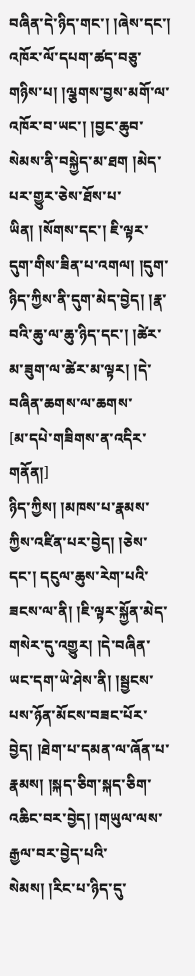བཞིན་དེ་ཉིད་གང་། །ཞེས་དང་། འཁོར་ལོ་དཔག་ཚད་བཅུ་གཉིས་པ། །ལྕགས་བྱས་མགོ་ལ་འཁོར་བ་ཡང་། །བྱང་ཆུབ་སེམས་ནི་བསྐྱེད་མ་ཐག །མེད་པར་གྱུར་ཅེས་ཐོས་པ་ཡིན། །སོགས་དང་། ཇི་ལྟར་དུག་གིས་ཟིན་པ་འགལ། །དུག་ཉིད་ཀྱིས་ནི་དུག་མེད་བྱེད། །རྣ་བའི་ཆུ་ལ་ཆུ་ཉིད་དང་། །ཚེར་མ་ཟུག་ལ་ཚེར་མ་ལྟར། །དེ་བཞིན་ཆགས་ལ་ཆགས་
[མ་དཔེ་གཟིགས་ན་འདིར་གནོན།]
ཉིད་ཀྱིས། །མཁས་པ་རྣམས་ཀྱིས་འཛིན་པར་བྱེད། །ཅེས་དང་། དངུལ་ཆུས་རེག་པའི་ཟངས་ལ་ནི། །ཇི་ལྟར་སྐྱོན་མེད་གསེར་དུ་འགྱུར། །དེ་བཞིན་ཡང་དག་ཡེ་ཤེས་ནི། །སྦྱངས་པས་ཉོན་མོངས་བཟང་པོར་བྱེད། །ཐེག་པ་དམན་ལ་ཞོན་པ་རྣམས། །སྐད་ཅིག་སྐད་ཅིག་འཆིང་བར་བྱེད། །གཡུལ་ལས་རྒྱལ་བར་བྱེད་པའི་སེམས། །རིང་པ་ཉིད་དུ་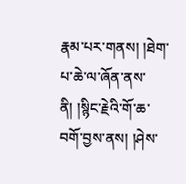རྣམ་པར་གནས། །ཐེག་པ་ཆེ་ལ་ཞོན་ནས་ནི། །སྙིང་རྗེའི་གོ་ཆ་བགོ་བྱས་ནས། །ཤེས་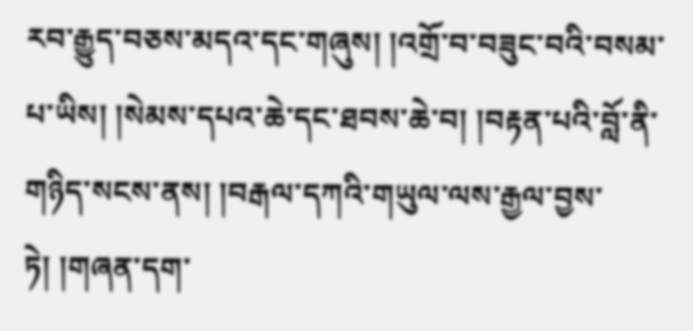རབ་རྒྱུད་བཅས་མདའ་དང་གཞུས། །འགྲོ་བ་བཟུང་བའི་བསམ་པ་ཡིས། །སེམས་དཔའ་ཆེ་དང་ཐབས་ཆེ་བ། །བརྟན་པའི་བློ་ནི་གཉིད་སངས་ནས། །བརྒལ་དཀའི་གཡུལ་ལས་རྒྱལ་བྱས་ཏེ། །གཞན་དག་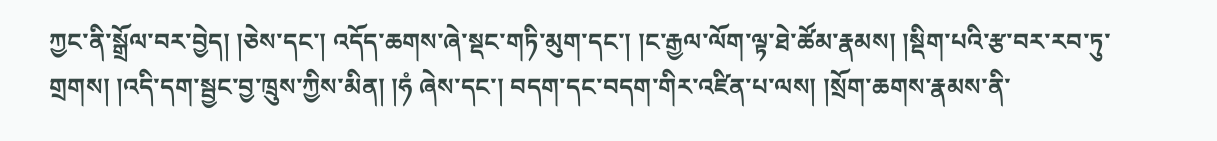ཀྱང་ནི་སྒྲོལ་བར་བྱེད། །ཅེས་དང་། འདོད་ཆགས་ཞེ་སྡང་གཏི་མུག་དང་། །ང་རྒྱལ་ལོག་ལྟ་ཐེ་ཚོམ་རྣམས། །སྡིག་པའི་རྩ་བར་རབ་ཏུ་གྲགས། །འདི་དག་སྦྱང་བྱ་ཁྲུས་ཀྱིས་མིན། །ཧཾ ཞེས་དང་། བདག་དང་བདག་གིར་འཛིན་པ་ལས། །སྲོག་ཆགས་རྣམས་ནི་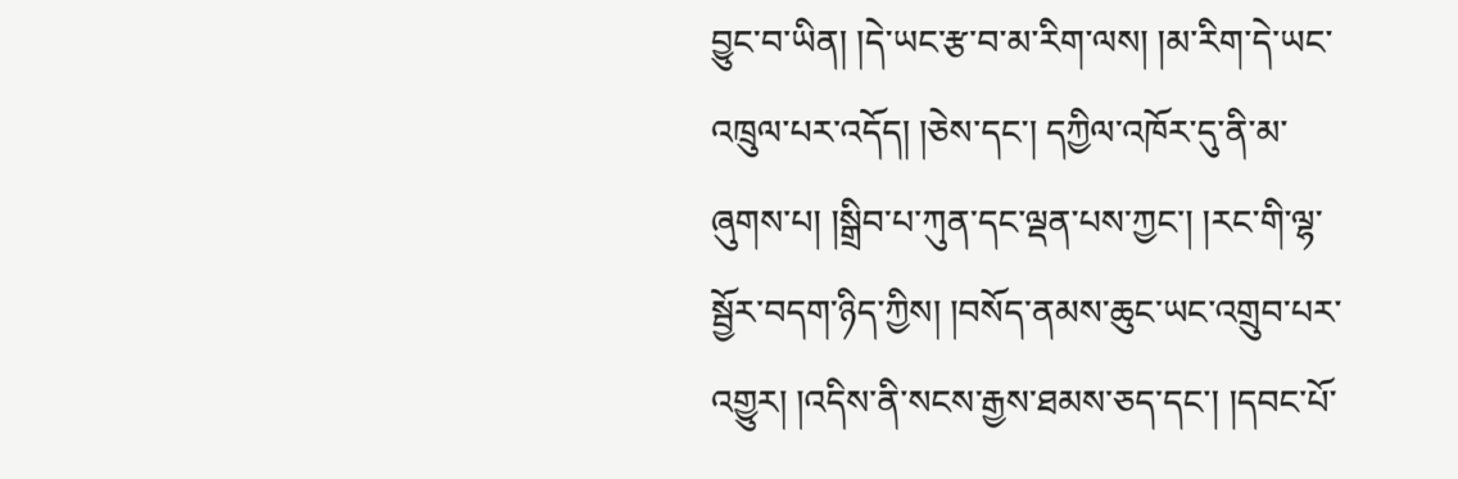བྱུང་བ་ཡིན། །དེ་ཡང་རྩ་བ་མ་རིག་ལས། །མ་རིག་དེ་ཡང་འཁྲུལ་པར་འདོད། །ཅེས་དང་། དཀྱིལ་འཁོར་དུ་ནི་མ་ཞུགས་པ། །སྒྲིབ་པ་ཀུན་དང་ལྡན་པས་ཀྱང་། །རང་གི་ལྷ་སྦྱོར་བདག་ཉིད་ཀྱིས། །བསོད་ནམས་ཆུང་ཡང་འགྲུབ་པར་འགྱུར། །འདིས་ནི་སངས་རྒྱས་ཐམས་ཅད་དང་། །དབང་པོ་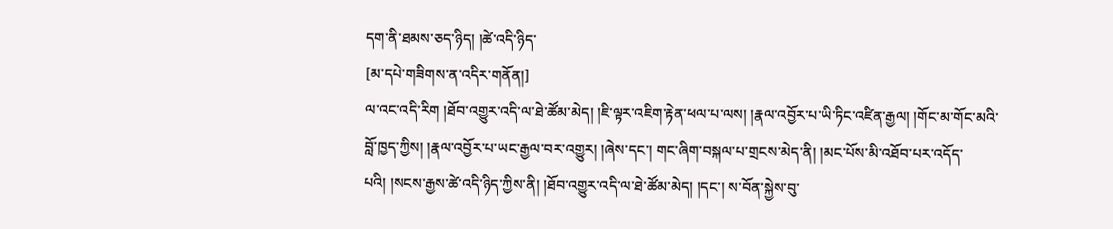དག་ནི་ཐམས་ཅད་ཉིད། །ཚེ་འདི་ཉིད་
[མ་དཔེ་གཟིགས་ན་འདིར་གནོན།]
ལ་འང་འདི་རིག །ཐོབ་འགྱུར་འདི་ལ་ཐེ་ཚོམ་མེད། །ཇི་ལྟར་འཇིག་རྟེན་ཕལ་པ་ལས། །རྣལ་འབྱོར་པ་ཡི་ཏིང་འཛིན་རྒྱལ། །གོང་མ་གོང་མའི་བློ་ཁྱད་ཀྱིས། །རྣལ་འབྱོར་པ་ཡང་རྒྱལ་བར་འགྱུར། །ཞེས་དང་། གང་ཞིག་བསྐལ་པ་གྲངས་མེད་ནི། །མང་པོས་མི་འཐོབ་པར་འདོད་པའི། །སངས་རྒྱས་ཚེ་འདི་ཉིད་ཀྱིས་ནི། །ཐོབ་འགྱུར་འདི་ལ་ཐེ་ཚོམ་མེད། །དང་། ས་བོན་སྐྱེས་བུ་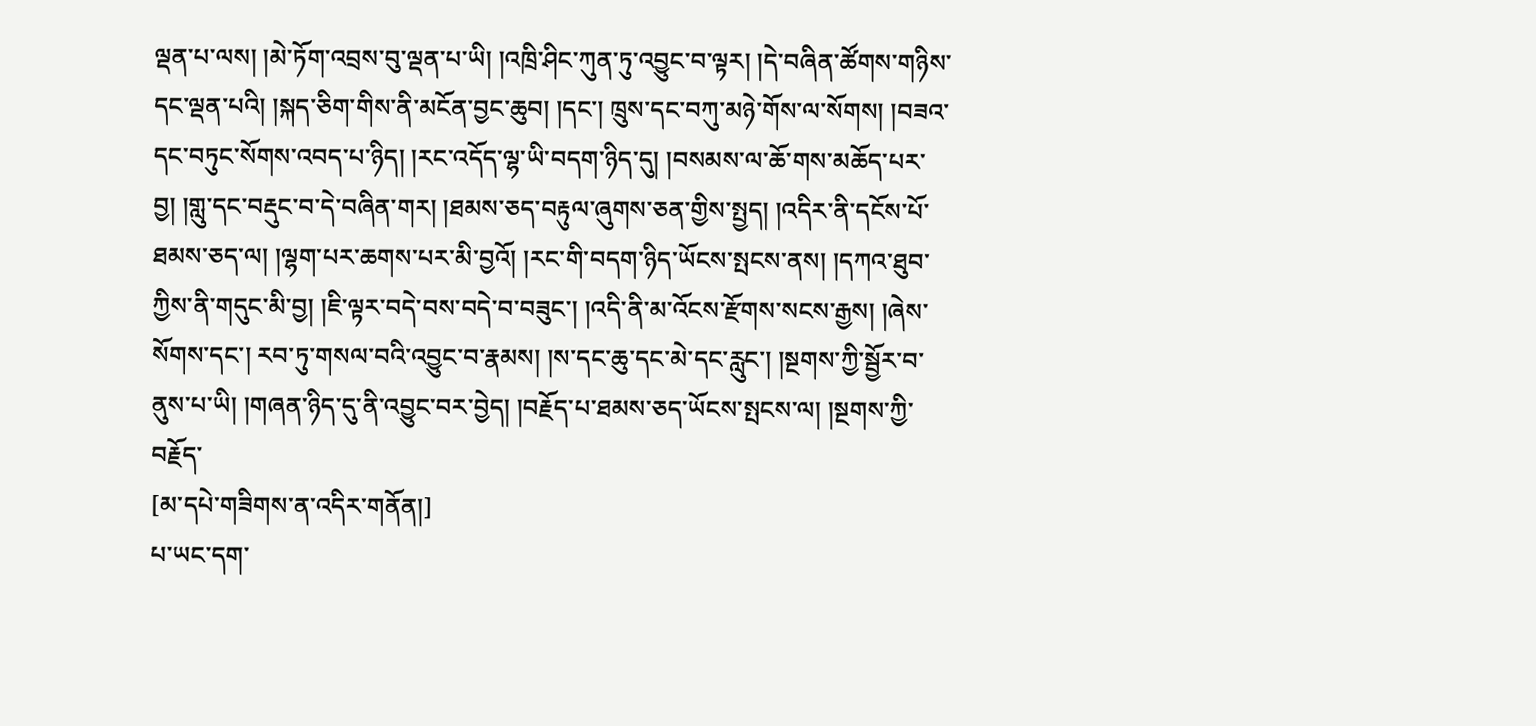ལྡན་པ་ལས། །མེ་ཏོག་འབྲས་བུ་ལྡན་པ་ཡི། །འཁྲི་ཤིང་ཀུན་ཏུ་འབྱུང་བ་ལྟར། །དེ་བཞིན་ཚོགས་གཉིས་དང་ལྡན་པའི། །སྐད་ཅིག་གིས་ནི་མངོན་བྱང་ཆུབ། །དང་། ཁྲུས་དང་བཀུ་མཉེ་གོས་ལ་སོགས། །བཟའ་དང་བཏུང་སོགས་འབད་པ་ཉིད། །རང་འདོད་ལྷ་ཡི་བདག་ཉིད་དུ། །བསམས་ལ་ཆོ་གས་མཆོད་པར་བྱ། །གླུ་དང་བརྡུང་བ་དེ་བཞིན་གར། །ཐམས་ཅད་བརྟུལ་ཞུགས་ཅན་གྱིས་སྤྱད། །འདིར་ནི་དངོས་པོ་ཐམས་ཅད་ལ། །ལྷག་པར་ཆགས་པར་མི་བྱའོ། །རང་གི་བདག་ཉིད་ཡོངས་སྤངས་ནས། །དཀའ་ཐུབ་ཀྱིས་ནི་གདུང་མི་བྱ། །ཇི་ལྟར་བདེ་བས་བདེ་བ་བཟུང་། །འདི་ནི་མ་འོངས་རྫོགས་སངས་རྒྱས། །ཞེས་སོགས་དང་། རབ་ཏུ་གསལ་བའི་འབྱུང་བ་རྣམས། །ས་དང་ཆུ་དང་མེ་དང་རླུང་། །སྔགས་ཀྱི་སྦྱོར་བ་ནུས་པ་ཡི། །གཞན་ཉིད་དུ་ནི་འབྱུང་བར་བྱེད། །བརྗོད་པ་ཐམས་ཅད་ཡོངས་སྤངས་ལ། །སྔགས་ཀྱི་བརྗོད་
[མ་དཔེ་གཟིགས་ན་འདིར་གནོན།]
པ་ཡང་དག་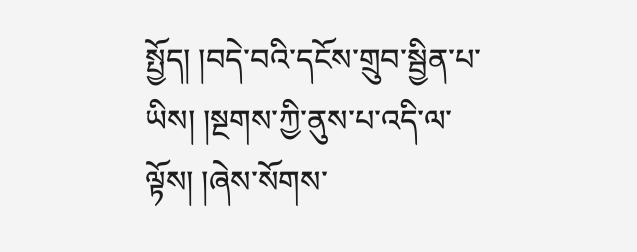སྤྱོད། །བདེ་བའི་དངོས་གྲུབ་སྦྱིན་པ་ཡིས། །སྔགས་ཀྱི་ནུས་པ་འདི་ལ་ལྟོས། །ཞེས་སོགས་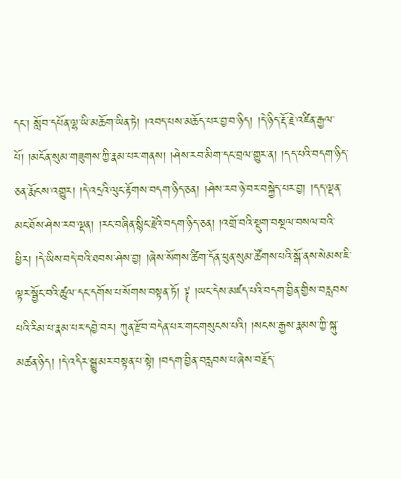དང་། སློབ་དཔོན་ལྷ་ཡི་མཆོག་ཡིན་ཏེ། །འབད་པས་མཆོད་པར་བྱ་བ་ཉིད། །དེ་ཉིད་རྡོ་རྗེ་འཛིན་རྒྱལ་པོ། །མངོན་སུམ་གཟུགས་ཀྱི་རྣམ་པར་གནས། །ཤེས་རབ་མིག་དང་བྲལ་གྱུར་ན། །དད་པའི་བདག་ཉིད་ཅན་རྨོངས་འགྱུར། །དེ་འདྲའི་ལུང་རྟོགས་བདག་ཉིད་ཅན། །ཤེས་རབ་ཉེ་བར་བསྐྱེད་པར་བྱ། །དད་ལྡན་མང་ཐོས་ཤེས་རབ་ལྡན། །རང་བཞིན་སྙིང་རྗེའི་བདག་ཉིད་ཅན། །འགྲོ་བའི་སྡུག་བསྔལ་བསལ་བའི་ཕྱིར། །དེ་ཡིས་བདེ་བའི་ཐབས་ཤེས་བྱ། །ཞེས་སོགས་ཚིག་དོན་ཕུན་སུམ་ཚོགས་པའི་སྒོ་ནས་སེམས་ཇི་ལྟར་སྦྱོང་བའི་ཚུལ་དང་དགོས་པ་སོགས་བསྟན་ཏོ། ༈ །ཡང་དེས་མཛད་པའི་བདག་བྱིན་གྱིས་བརླབས་པའི་རིམ་པ་རྣམ་པར་དབྱེ་བར། ཀུན་རྫོབ་བདེན་པར་གང་གསུངས་པའི། །སངས་རྒྱས་རྣམས་ཀྱི་སྐུ་མཚན་ཉིད། །དེ་འདིར་སྒྱུ་མར་བསྟན་པ་སྟེ། །བདག་བྱིན་བརླབས་པ་ཞེས་བརྗོད་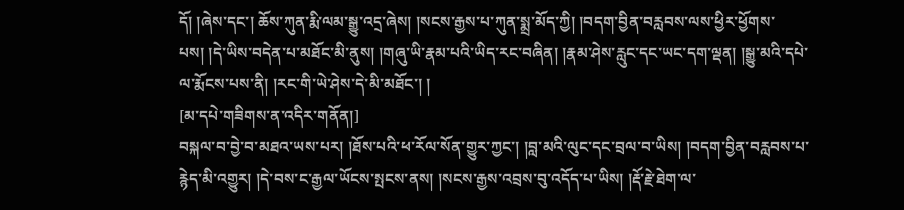དོ། །ཞེས་དང་། ཆོས་ཀུན་རྨི་ལམ་སྒྱུ་འདྲ་ཞེས། །སངས་རྒྱས་པ་ཀུན་སྨྲ་མོད་ཀྱི། །བདག་བྱིན་བརླབས་ལས་ཕྱིར་ཕྱོགས་པས། །དེ་ཡིས་བདེན་པ་མཐོང་མི་ནུས། །གཞུ་ཡི་རྣམ་པའི་ཡིད་རང་བཞིན། །རྣམ་ཤེས་རླུང་དང་ཡང་དག་ལྡན། །སྒྱུ་མའི་དཔེ་ལ་རྨོངས་པས་ནི། །རང་གི་ཡེ་ཤེས་དེ་མི་མཐོང་། །
[མ་དཔེ་གཟིགས་ན་འདིར་གནོན།]
བསྐལ་བ་བྱེ་བ་མཐའ་ཡས་པར། །ཐོས་པའི་ཕ་རོལ་སོན་གྱུར་ཀྱང་། །བླ་མའི་ལུང་དང་བྲལ་བ་ཡིས། །བདག་བྱིན་བརླབས་པ་རྙེད་མི་འགྱུར། །དེ་བས་ང་རྒྱལ་ཡོངས་སྤངས་ནས། །སངས་རྒྱས་འབྲས་བུ་འདོད་པ་ཡིས། །རྡོ་རྗེ་ཐེག་ལ་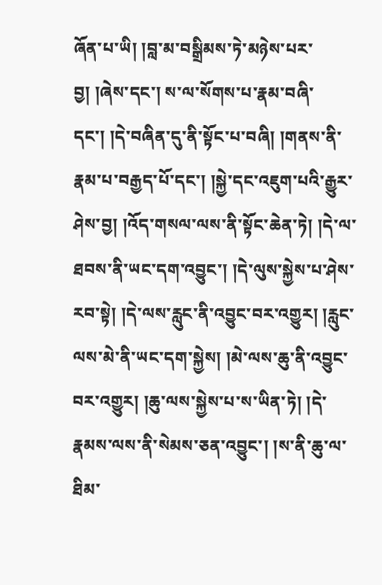ཞོན་པ་ཡི། །བླ་མ་བསྒྲིམས་ཏེ་མཉེས་པར་བྱ། །ཞེས་དང་། ས་ལ་སོགས་པ་རྣམ་བཞི་དང་། །དེ་བཞིན་དུ་ནི་སྟོང་པ་བཞི། །གནས་ནི་རྣམ་པ་བརྒྱད་པོ་དང་། །སྐྱེ་དང་འཇུག་པའི་རྒྱུར་ཤེས་བྱ། །འོད་གསལ་ལས་ནི་སྟོང་ཆེན་ཏེ། །དེ་ལ་ཐབས་ནི་ཡང་དག་འབྱུང་། །དེ་ལུས་སྐྱེས་པ་ཤེས་རབ་སྟེ། །དེ་ལས་རླུང་ནི་འབྱུང་བར་འགྱུར། །རླུང་ལས་མེ་ནི་ཡང་དག་སྐྱེས། །མེ་ལས་ཆུ་ནི་འབྱུང་བར་འགྱུར། །ཆུ་ལས་སྐྱེས་པ་ས་ཡིན་ཏེ། །དེ་རྣམས་ལས་ནི་སེམས་ཅན་འབྱུང་། །ས་ནི་ཆུ་ལ་ཐིམ་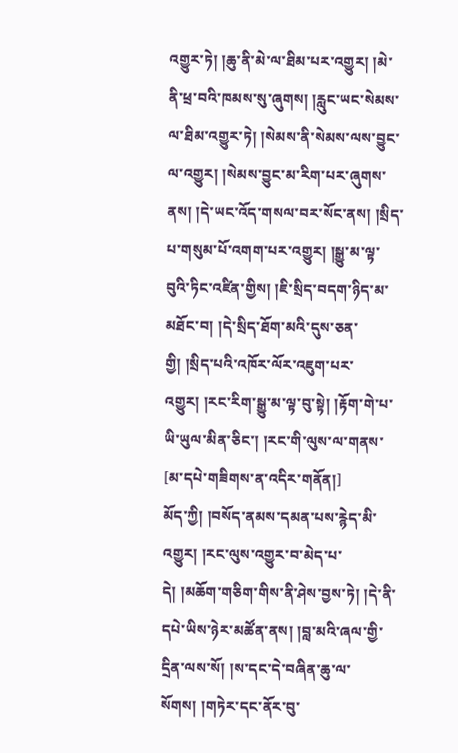འགྱུར་ཏེ། །ཆུ་ནི་མེ་ལ་ཐིམ་པར་འགྱུར། །མེ་ནི་ཕྲ་བའི་ཁམས་སུ་ཞུགས། །རླུང་ཡང་སེམས་ལ་ཐིམ་འགྱུར་ཏེ། །སེམས་ནི་སེམས་ལས་བྱུང་ལ་འགྱུར། །སེམས་བྱུང་མ་རིག་པར་ཞུགས་ནས། །དེ་ཡང་འོད་གསལ་བར་སོང་ནས། །སྲིད་པ་གསུམ་པོ་འགག་པར་འགྱུར། །སྒྱུ་མ་ལྟ་བུའི་ཏིང་འཛིན་གྱིས། །ཇི་སྲིད་བདག་ཉིད་མ་མཐོང་བ། །དེ་སྲིད་ཐོག་མའི་དུས་ཅན་གྱི། །སྲིད་པའི་འཁོར་ལོར་འཇུག་པར་འགྱུར། །རང་རིག་སྒྱུ་མ་ལྟ་བུ་སྟེ། །རྟོག་གེ་པ་ཡི་ཡུལ་མིན་ཅིང་། །རང་གི་ལུས་ལ་གནས་
[མ་དཔེ་གཟིགས་ན་འདིར་གནོན།]
མོད་ཀྱི། །བསོད་ནམས་དམན་པས་རྙེད་མི་འགྱུར། །རང་ལུས་འགྱུར་བ་མེད་པ་དེ། །མཆོག་གཅིག་གིས་ནི་ཤེས་བྱས་ཏེ། །དེ་ནི་དཔེ་ཡིས་ཉེར་མཚོན་ནས། །བླ་མའི་ཞལ་གྱི་དྲིན་ལས་སོ། །ས་དང་དེ་བཞིན་ཆུ་ལ་སོགས། །གཏེར་དང་ནོར་བུ་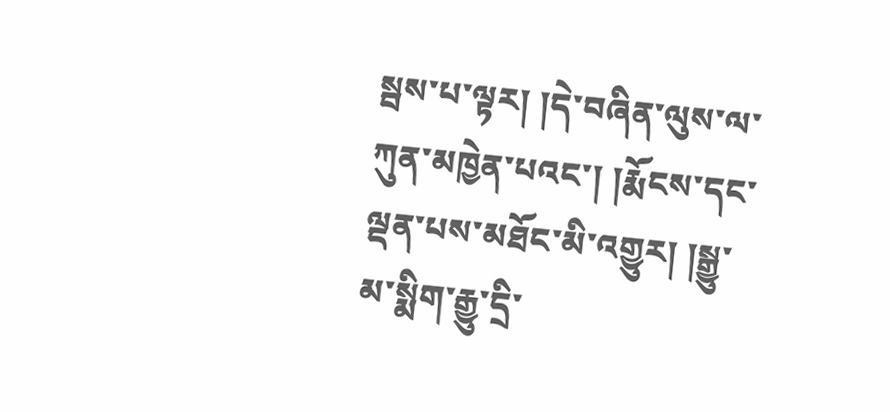སྦས་པ་ལྟར། །དེ་བཞིན་ལུས་ལ་ཀུན་མཁྱེན་པའང་། །རྨོངས་དང་ལྡན་པས་མཐོང་མི་འགྱུར། །སྒྱུ་མ་སྨིག་རྒྱུ་དྲི་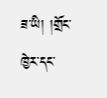ཟ་ཡི། །གྲོང་ཁྱེར་དང་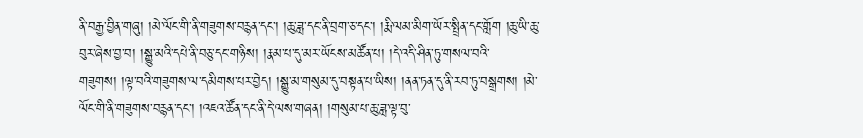ནི་བརྒྱ་བྱིན་གཞུ། །མེ་ལོང་གི་ནི་གཟུགས་བརྙན་དང་། །ཆུ་ཟླ་དང་ནི་བྲག་ཅ་དང་། །རྨི་ལམ་མིག་ཡོར་སྤྲིན་དང་གློག །ཆུ་ཡི་ཆུ་བུར་ཞེས་བྱ་བ། །སྒྱུ་མའི་དཔེ་ནི་བཅུ་དང་གཉིས། །རྣམ་པ་དུ་མར་ཡོངས་མཚོན་པ། །དེ་འདི་ཤིན་ཏུ་གསལ་བའི་གཟུགས། །ལྟ་བའི་གཟུགས་ལ་དམིགས་པར་བྱེད། །སྒྱུ་མ་གསུམ་དུ་བསྟན་པ་ཡིས། །ནན་ཏན་དུ་ནི་རབ་ཏུ་བསྒྲགས། །མེ་ལོང་གི་ནི་གཟུགས་བརྙན་དང་། །འཇའ་ཚོན་དང་ནི་དེ་ལས་གཞན། །གསུམ་པ་ཆུ་ཟླ་ལྟ་བུ་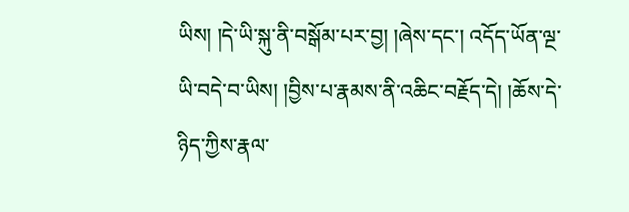ཡིས། །དེ་ཡི་སྐུ་ནི་བསྒོམ་པར་བྱ། །ཞེས་དང་། འདོད་ཡོན་ལྔ་ཡི་བདེ་བ་ཡིས། །བྱིས་པ་རྣམས་ནི་འཆིང་བརྗོད་དེ། །ཆོས་དེ་ཉིད་ཀྱིས་རྣལ་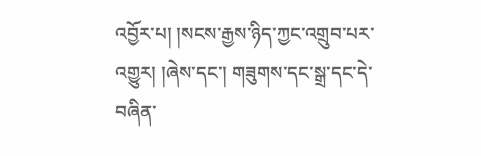འབྱོར་པ། །སངས་རྒྱས་ཉིད་ཀྱང་འགྲུབ་པར་འགྱུར། །ཞེས་དང་། གཟུགས་དང་སྒྲ་དང་དེ་བཞིན་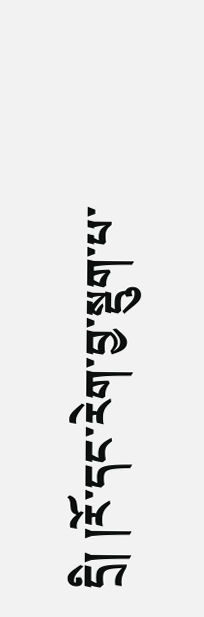དྲི། །རོ་དང་རེག་བྱ་སྡུག་པ་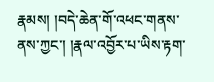རྣམས། །བདེ་ཆེན་གོ་འཕང་གནས་ནས་ཀྱང་། །རྣལ་འབྱོར་པ་ཡིས་རྟག་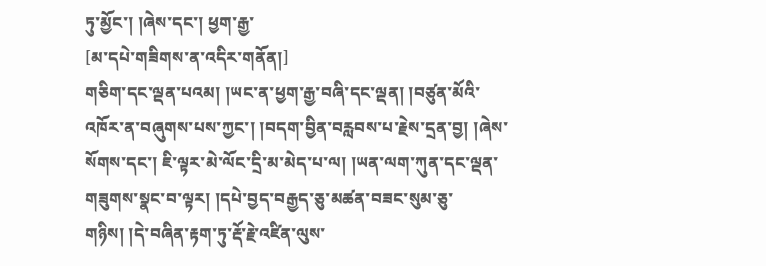ཏུ་མྱོང་། །ཞེས་དང་། ཕྱག་རྒྱ་
[མ་དཔེ་གཟིགས་ན་འདིར་གནོན།]
གཅིག་དང་ལྡན་པའམ། །ཡང་ན་ཕྱག་རྒྱ་བཞི་དང་ལྡན། །བཙུན་མོའི་འཁོར་ན་བཞུགས་པས་ཀྱང་། །བདག་བྱིན་བརླབས་པ་རྗེས་དྲན་བྱ། །ཞེས་སོགས་དང་། ཇི་ལྟར་མེ་ལོང་དྲི་མ་མེད་པ་ལ། །ཡན་ལག་ཀུན་དང་ལྡན་གཟུགས་སྣང་བ་ལྟར། །དཔེ་བྱད་བརྒྱད་ཅུ་མཚན་བཟང་སུམ་ཅུ་གཉིས། །དེ་བཞིན་རྟག་ཏུ་རྡོ་རྗེ་འཛིན་ལུས་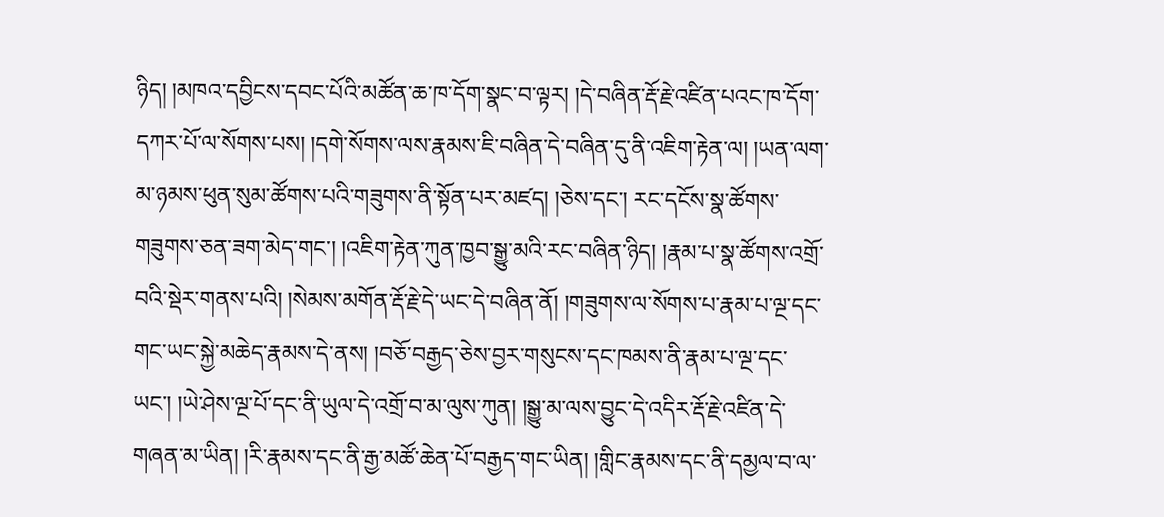ཉིད། །མཁའ་དབྱིངས་དབང་པོའི་མཚོན་ཆ་ཁ་དོག་སྣང་བ་ལྟར། །དེ་བཞིན་རྡོ་རྗེ་འཛིན་པའང་ཁ་དོག་དཀར་པོ་ལ་སོགས་པས། །དགེ་སོགས་ལས་རྣམས་ཇི་བཞིན་དེ་བཞིན་དུ་ནི་འཇིག་རྟེན་ལ། །ཡན་ལག་མ་ཉམས་ཕུན་སུམ་ཚོགས་པའི་གཟུགས་ནི་སྟོན་པར་མཛད། །ཅེས་དང་། རང་དངོས་སྣ་ཚོགས་གཟུགས་ཅན་ཟག་མེད་གང་། །འཇིག་རྟེན་ཀུན་ཁྱབ་སྒྱུ་མའི་རང་བཞིན་ཉིད། །རྣམ་པ་སྣ་ཚོགས་འགྲོ་བའི་སྡེར་གནས་པའི། །སེམས་མགོན་རྡོ་རྗེ་དེ་ཡང་དེ་བཞིན་ནོ། །གཟུགས་ལ་སོགས་པ་རྣམ་པ་ལྔ་དང་གང་ཡང་སྐྱེ་མཆེད་རྣམས་དེ་ནས། །བཅོ་བརྒྱད་ཅེས་བྱར་གསུངས་དང་ཁམས་ནི་རྣམ་པ་ལྔ་དང་ཡང་། །ཡེ་ཤེས་ལྔ་པོ་དང་ནི་ཡུལ་དེ་འགྲོ་བ་མ་ལུས་ཀུན། །སྒྱུ་མ་ལས་བྱུང་དེ་འདིར་རྡོ་རྗེ་འཛིན་དེ་གཞན་མ་ཡིན། །རི་རྣམས་དང་ནི་རྒྱ་མཚོ་ཆེན་པོ་བརྒྱད་གང་ཡིན། །གླིང་རྣམས་དང་ནི་དམྱལ་བ་ལ་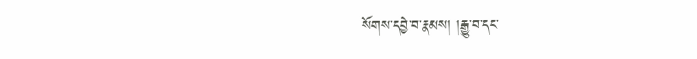སོགས་དབྱེ་བ་རྣམས། །རྒྱུ་བ་དང་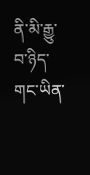ནི་མི་རྒྱུ་བ་ཉིད་གང་ཡིན་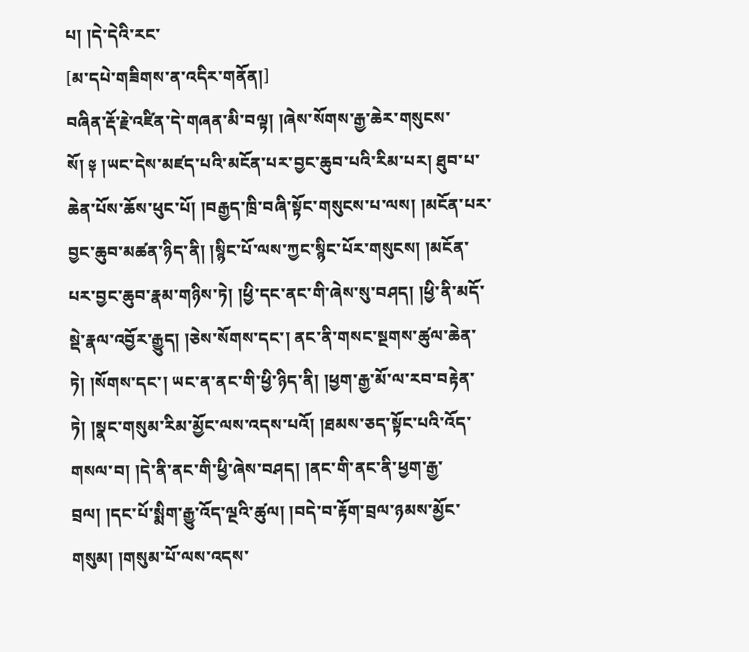པ། །དེ་དེའི་རང་
[མ་དཔེ་གཟིགས་ན་འདིར་གནོན།]
བཞིན་རྡོ་རྗེ་འཛིན་དེ་གཞན་མི་བལྟ། །ཞེས་སོགས་རྒྱ་ཆེར་གསུངས་སོ། ༈ །ཡང་དེས་མཛད་པའི་མངོན་པར་བྱང་ཆུབ་པའི་རིམ་པར། ཐུབ་པ་ཆེན་པོས་ཆོས་ཕུང་པོ། །བརྒྱད་ཁྲི་བཞི་སྟོང་གསུངས་པ་ལས། །མངོན་པར་བྱང་ཆུབ་མཚན་ཉིད་ནི། །སྙིང་པོ་ལས་ཀྱང་སྙིང་པོར་གསུངས། །མངོན་པར་བྱང་ཆུབ་རྣམ་གཉིས་ཏེ། །ཕྱི་དང་ནང་གི་ཞེས་སུ་བཤད། །ཕྱི་ནི་མདོ་སྡེ་རྣལ་འབྱོར་རྒྱུད། །ཅེས་སོགས་དང་། ནང་ནི་གསང་སྔགས་ཚུལ་ཆེན་ཏེ། །སོགས་དང་། ཡང་ན་ནང་གི་ཕྱི་ཉིད་ནི། །ཕྱག་རྒྱ་མོ་ལ་རབ་བརྟེན་ཏེ། །སྣང་གསུམ་རིམ་མྱོང་ལས་འདས་པའོ། །ཐམས་ཅད་སྟོང་པའི་འོད་གསལ་བ། །དེ་ནི་ནང་གི་ཕྱི་ཞེས་བཤད། །ནང་གི་ནང་ནི་ཕྱག་རྒྱ་བྲལ། །དང་པོ་སྨིག་རྒྱུ་འོད་ལྔའི་ཚུལ། །བདེ་བ་རྟོག་བྲལ་ཉམས་མྱོང་གསུམ། །གསུམ་པོ་ལས་འདས་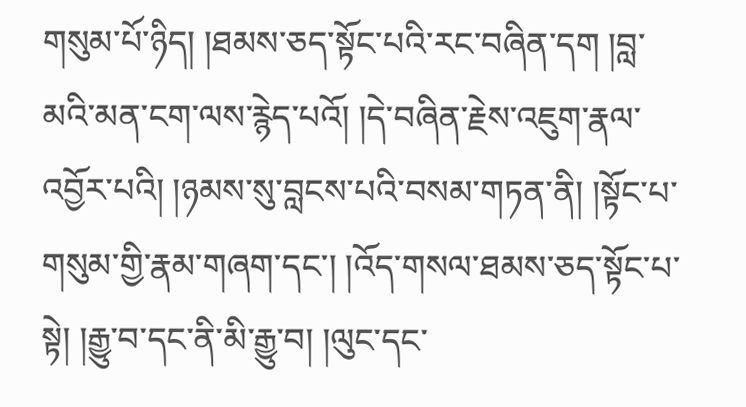གསུམ་པོ་ཉིད། །ཐམས་ཅད་སྟོང་པའི་རང་བཞིན་དག །བླ་མའི་མན་ངག་ལས་རྙེད་པའོ། །དེ་བཞིན་རྗེས་འཇུག་རྣལ་འབྱོར་པའི། །ཉམས་སུ་བླངས་པའི་བསམ་གཏན་ནི། །སྟོང་པ་གསུམ་གྱི་རྣམ་གཞག་དང་། །འོད་གསལ་ཐམས་ཅད་སྟོང་པ་སྟེ། །རྒྱུ་བ་དང་ནི་མི་རྒྱུ་བ། །ལུང་དང་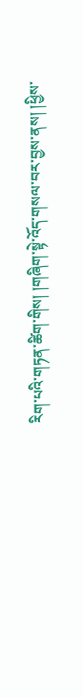རིག་པའི་གཏན་ཚིག་གིས། །གཞིག་སྟེ་འོད་གསལ་བར་བྱས་ནས། །ཕྱིས་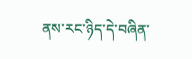ནས་རང་ཉིད་དེ་བཞིན་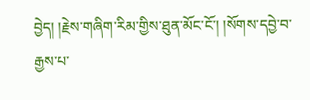བྱེད། །རྗེས་གཞིག་རིམ་གྱིས་ཐུན་མོང་ངོ་། །སོགས་དབྱེ་བ་རྒྱས་པ་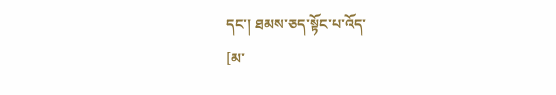དང་། ཐམས་ཅད་སྟོང་པ་འོད་
[མ་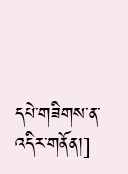དཔེ་གཟིགས་ན་འདིར་གནོན།]